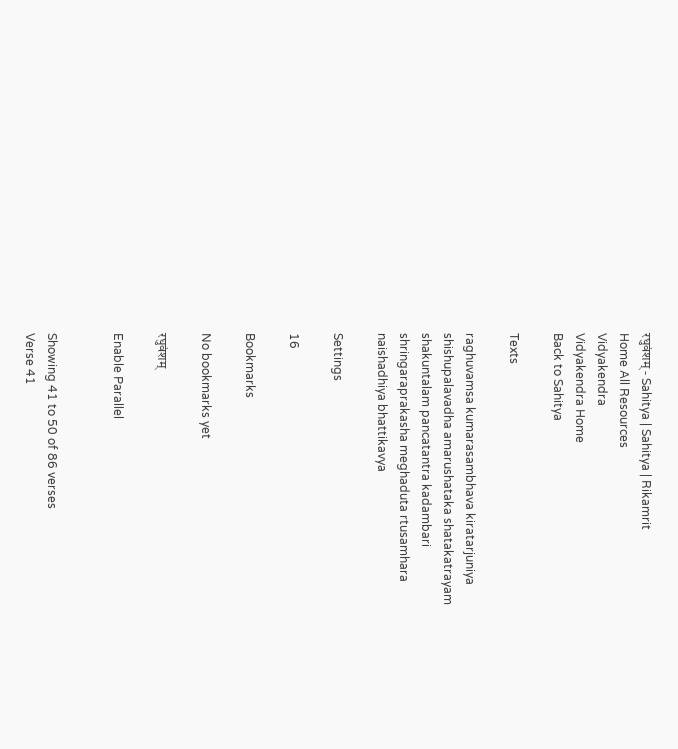रघुवंशम् - Sahitya | Sahitya | Rikamrit
Home All Resources
Vidyakendra
Vidyakendra Home
Back to Sahitya

Texts

raghuvamsa kumarasambhava kiratarjuniya shishupalavadha amarushataka shatakatrayam shakuntalam pancatantra kadambari shringaraprakasha meghaduta rtusamhara naishadhiya bhattikavya

Settings

16

Bookmarks

No bookmarks yet

रघुवंशम्

Enable Parallel


Showing 41 to 50 of 86 verses
Verse 41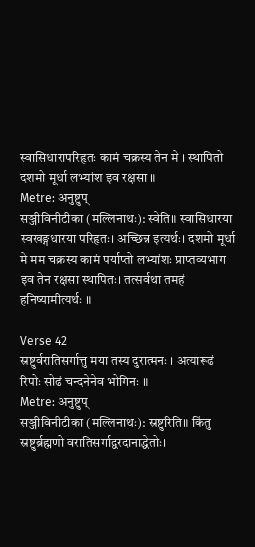स्वासिधारापरिहृतः कामं चक्रस्य तेन मे । स्थापितो दशमो मूर्धा लभ्यांश इव रक्षसा ॥
Metre: अनुष्टुप्
सञ्जीविनीटीका (मल्लिनाथः): स्वेति॥ स्वासिधारया स्वखङ्गधारया परिहृतः। अच्छिन्न इत्यर्थः। दशमो मूर्धा मे मम चक्रस्य कामं पर्याप्तो लभ्यांशः प्राप्तव्यभाग इव तेन रक्षसा स्थापितः। तत्सर्वथा तमहं हनिष्यामीत्यर्थः ॥

Verse 42
स्रष्टुर्वरातिसर्गात्तु मया तस्य दुरात्मनः । अत्यारूढं रिपोः सोढं चन्दनेनेव भोगिनः ॥
Metre: अनुष्टुप्
सञ्जीविनीटीका (मल्लिनाथः): स्रष्टुरिति॥ किंतु स्रष्टुर्ब्रह्मणो वरातिसर्गाद्वरदानाद्धेतोः।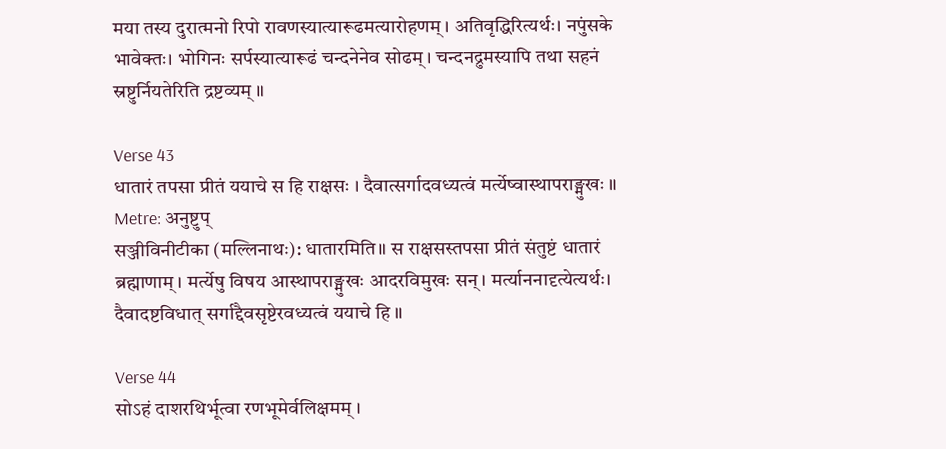मया तस्य दुरात्मनो रिपो रावणस्यात्यारूढमत्यारोहणम्। अतिवृद्धिरित्यर्थः। नपुंसके भावेक्तः। भोगिनः सर्पस्यात्यारूढं चन्दनेनेव सोढम्। चन्दनद्रुमस्यापि तथा सहनं स्रष्टुर्नियतेरिति द्रष्टव्यम् ॥

Verse 43
धातारं तपसा प्रीतं ययाचे स हि राक्षसः । दैवात्सर्गादवध्यत्वं मर्त्येष्वास्थापराङ्मुखः ॥
Metre: अनुष्टुप्
सञ्जीविनीटीका (मल्लिनाथः): धातारमिति॥ स राक्षसस्तपसा प्रीतं संतुष्टं धातारं ब्रह्माणाम्। मर्त्येषु विषय आस्थापराङ्मुखः आदरविमुखः सन्। मर्त्याननादृत्येत्यर्थः। दैवादष्टविधात् सर्गाद्दैवसृष्टेरवध्यत्वं ययाचे हि ॥

Verse 44
सोऽहं दाशरथिर्भूत्वा रणभूमेर्वलिक्षमम् ।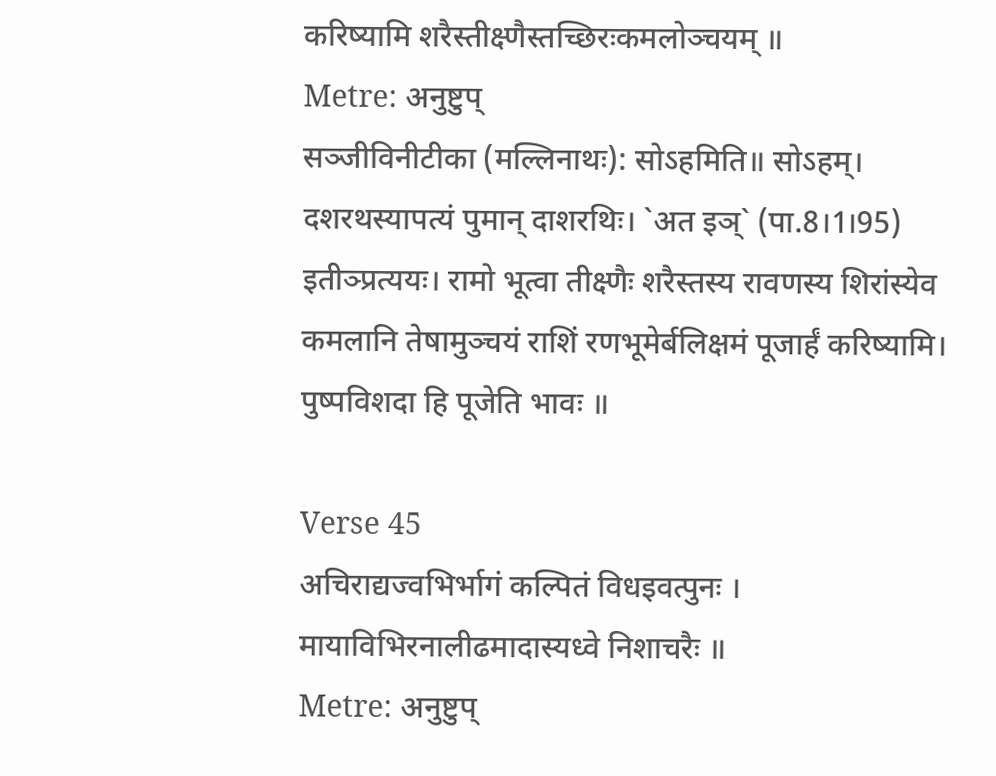करिष्यामि शरैस्तीक्ष्णैस्तच्छिरःकमलोञ्चयम् ॥
Metre: अनुष्टुप्
सञ्जीविनीटीका (मल्लिनाथः): सोऽहमिति॥ सोऽहम्। दशरथस्यापत्यं पुमान् दाशरथिः। `अत इञ्` (पा.8।1।95) इतीञ्प्रत्ययः। रामो भूत्वा तीक्ष्णैः शरैस्तस्य रावणस्य शिरांस्येव कमलानि तेषामुञ्चयं राशिं रणभूमेर्बलिक्षमं पूजार्हं करिष्यामि। पुष्पविशदा हि पूजेति भावः ॥

Verse 45
अचिराद्यज्वभिर्भागं कल्पितं विधइवत्पुनः । मायाविभिरनालीढमादास्यध्वे निशाचरैः ॥
Metre: अनुष्टुप्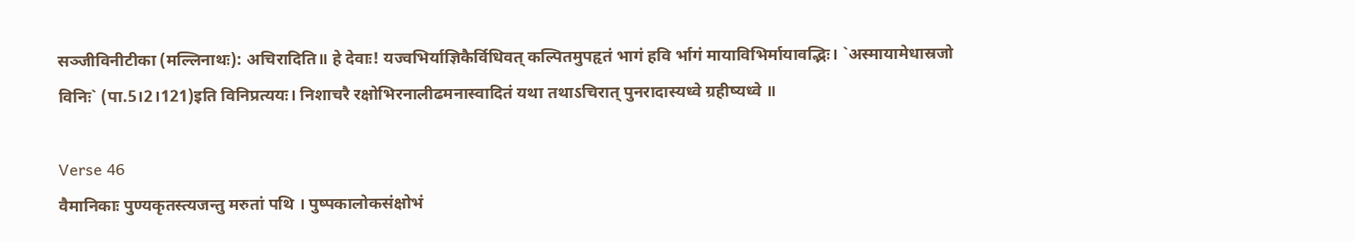सञ्जीविनीटीका (मल्लिनाथः): अचिरादिति॥ हे देवाः! यज्वभिर्याज्ञिकैर्विधिवत् कल्पितमुपहृतं भागं हवि र्भागं मायाविभिर्मायावद्भिः। `अस्मायामेधास्रजो विनिः` (पा.5।2।121)इति विनिप्रत्ययः। निशाचरै रक्षोभिरनालीढमनास्वादितं यथा तथाऽचिरात् पुनरादास्यध्वे ग्रहीष्यध्वे ॥

Verse 46
वैमानिकाः पुण्यकृतस्त्यजन्तु मरुतां पथि । पुष्पकालोकसंक्षोभं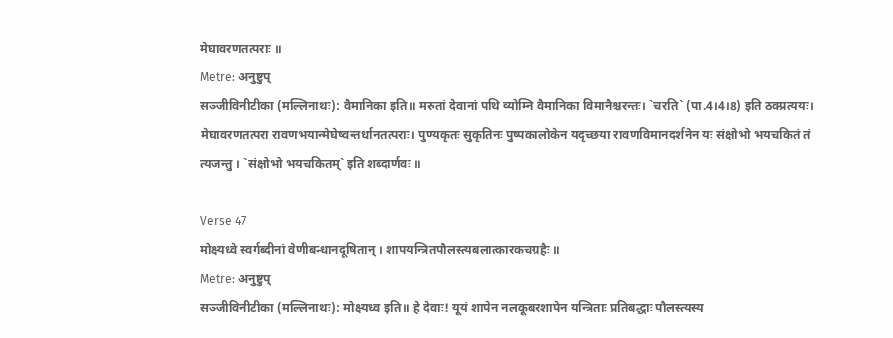मेघावरणतत्पराः ॥
Metre: अनुष्टुप्
सञ्जीविनीटीका (मल्लिनाथः): वैमानिका इति॥ मरुतां देवानां पथि व्योम्नि वैमानिका विमानैश्चरन्तः। `चरति` (पा.4।4।8) इति ठक्प्रत्ययः। मेघावरणतत्परा रावणभयान्मेघेष्वन्तर्धानतत्पराः। पुण्यकृतः सुकृतिनः पुष्पकालोकेन यदृच्छया रावणविमानदर्शनेन यः संक्षोभो भयचकितं तं त्यजन्तु । `संक्षोभो भयचकितम्` इति शब्दार्णवः ॥

Verse 47
मोक्ष्यध्वे स्वर्गब्दीनां वेणीबन्धानदूषितान् । शापयन्त्रितपौलस्त्यबलात्कारकचग्रहैः ॥
Metre: अनुष्टुप्
सञ्जीविनीटीका (मल्लिनाथः): मोक्ष्यध्व इति॥ हे देवाः! यूयं शापेन नलकूबरशापेन यन्त्रिताः प्रतिबद्धाः पौलस्त्यस्य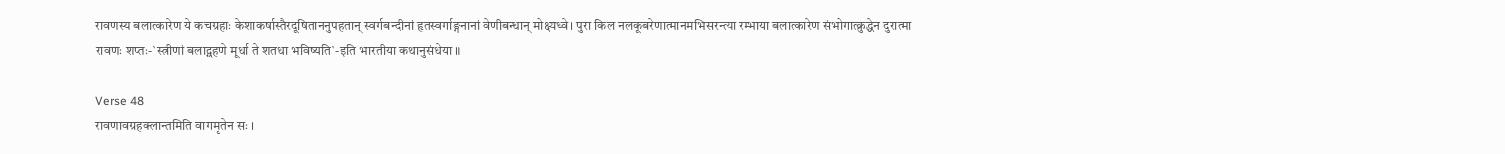रावणस्य बलात्कारेण ये कचग्रहाः केशाकर्षास्तैरदूषिताननुपहतान् स्वर्गबन्दीनां हृतस्वर्गाङ्गनानां वेणीबन्धान् मोक्ष्यध्वे। पुरा किल नलकूबरेणात्मानमभिसरन्त्या रम्भाया बलात्कारेण संभोगात्क्रुद्धेन दुरात्मा रावणः शप्तः-`स्त्रीणां बलाद्ग्रहणे मूर्धा ते शतधा भविष्यति`-इति भारतीया कथानुसंधेया ॥

Verse 48
रावणावग्रहक्लान्तमिति वागमृतेन सः ।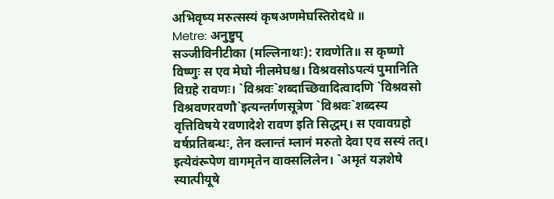अभिवृष्य मरुत्सस्यं कृषअणमेघस्तिरोदधे ॥
Metre: अनुष्टुप्
सञ्जीविनीटीका (मल्लिनाथः): रावणेति॥ स कृष्णो विष्णुः स एव मेघो नीलमेघश्च। विश्रवसोऽपत्यं पुमानिति विग्रहे रावणः। `विश्रवः`शब्दाच्छिवादित्वादणि `विश्रवसो विश्रवणरवणौ`इत्यन्तर्गणसूत्रेण `विश्रवः`शब्दस्य वृत्तिविषये रवणादेशे रावण इति सिद्धम्। स एवावग्रहो वर्षप्रतिबन्धः, तेन क्लान्तं म्लानं मरुतो देवा एव सस्यं तत्। इत्येवंरूपेण वागमृतेन वाक्सलिलेन। `अमृतं यज्ञशेषे स्यात्पीयूषे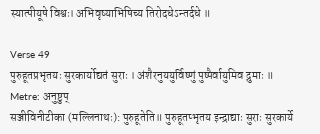स्यात्पीयूषे विश्वः। अभिवृष्याभिषिच्य तिरोदधेऽन्तर्दधे ॥

Verse 49
पुरुहूतप्रभृतयः सुरकार्योद्यतं सुराः । अंशैरनुययुर्विष्णुं पुष्पैर्वायुमिव द्रुमाः ॥
Metre: अनुष्टुप्
सञ्जीविनीटीका (मल्लिनाथः): पुरुहूतेति॥ पुरुहूतप्भृतय इन्द्राद्याः सुराः सुरकार्ये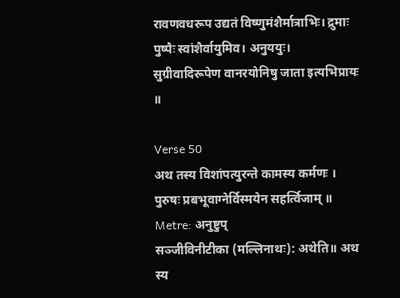रावणवधरूप उद्यतं विष्णुमंशैर्मात्राभिः। द्रुमाः पुष्पैः स्वांशैर्वायुमिव। अनुययुः। सुग्रीवादिरूपेण वानरयोनिषु जाता इत्यभिप्रायः ॥

Verse 50
अथ तस्य विशांपत्युरन्ते कामस्य कर्मणः । पुरुषः प्रबभूवाग्नेर्विस्मयेन सहर्त्विजाम् ॥
Metre: अनुष्टुप्
सञ्जीविनीटीका (मल्लिनाथः): अथेति॥ अथ स्य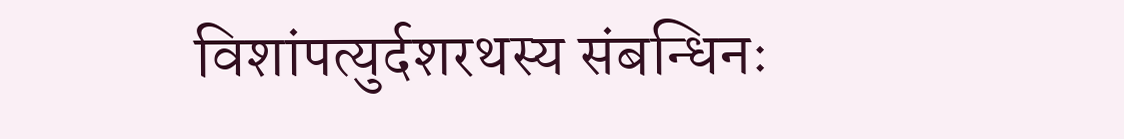विशांपत्युर्दशरथस्य संबन्धिनः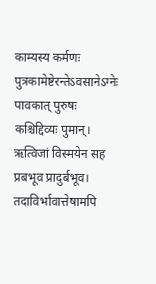काम्यस्य कर्मणः पुत्रकामेष्टेरन्तेऽवसानेऽग्नेः पावकात् पुरुषः कश्चिद्दिव्यः पुमान्। ऋत्विजां विस्मयेन सह प्रबभूव प्रादुर्बभूव। तदाविर्भावात्तेषामपि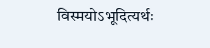विस्मयोऽभूदित्यर्थः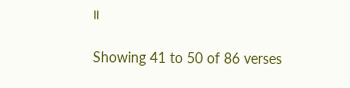॥

Showing 41 to 50 of 86 verses